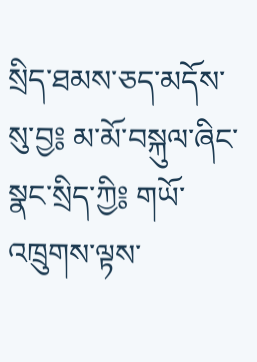སྲིད་ཐམས་ཅད་མདོས་སུ་བྱ༔ མ་མོ་བསྐུལ་ཞིང་སྣང་སྲིད་ཀྱི༔ གཡོ་འཁྲུགས་ལྟས་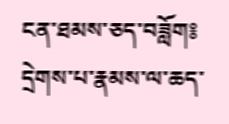ངན་ཐམས་ཅད་བཟློག༔ དྲེགས་པ་རྣམས་ལ་ཆད་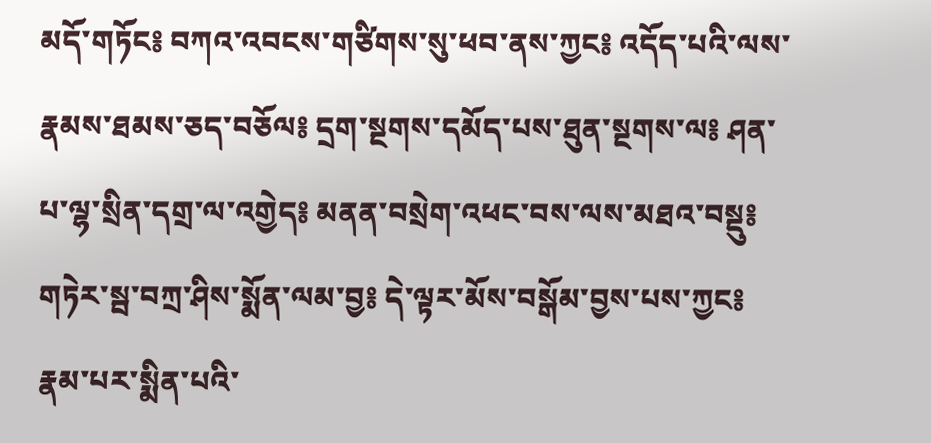མདོ་གཏོང༔ བཀའ་འབངས་གཙིགས་སུ་ཕབ་ནས་ཀྱང༔ འདོད་པའི་ལས་རྣམས་ཐམས་ཅད་བཅོལ༔ དྲག་སྔགས་དམོད་པས་ཐུན་སྔགས་ལ༔ ཤན་པ་ལྷ་སྲིན་དགྲ་ལ་འགྱེད༔ མནན་བསྲེག་འཕང་བས་ལས་མཐའ་བསྡུ༔ གཏེར་སྦ་བཀྲ་ཤིས་སྨོན་ལམ་བྱ༔ དེ་ལྟར་མོས་བསྒོམ་བྱས་པས་ཀྱང༔ རྣམ་པར་སྨིན་པའི་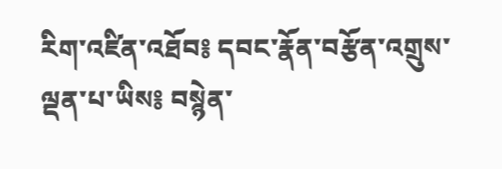རིག་འཛིན་འཐོབ༔ དབང་རྣོན་བརྩོན་འགྲུས་ལྡན་པ་ཡིས༔ བསྙེན་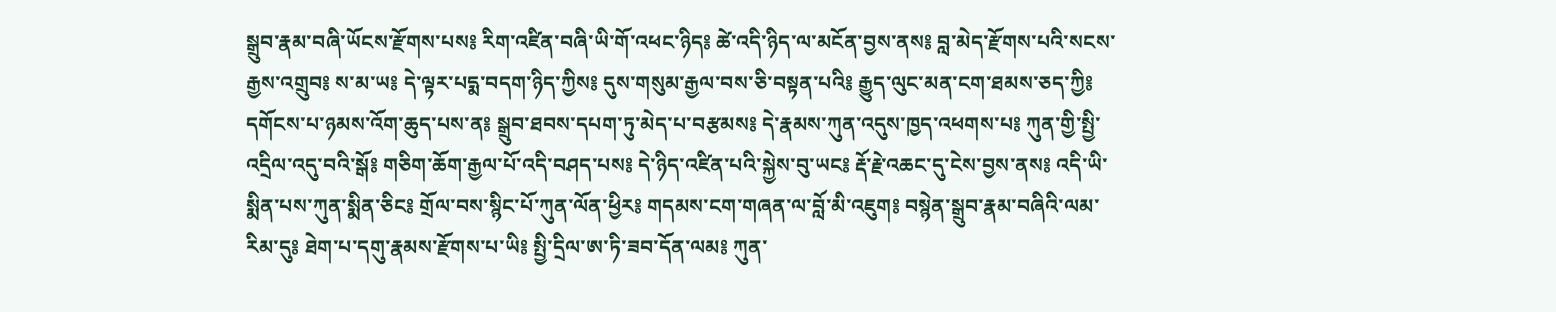སྒྲུབ་རྣམ་བཞི་ཡོངས་རྫོགས་པས༔ རིག་འཛིན་བཞི་ཡི་གོ་འཕང་ཉིད༔ ཚེ་འདི་ཉིད་ལ་མངོན་བྱས་ནས༔ བླ་མེད་རྫོགས་པའི་སངས་རྒྱས་འགྲུབ༔ ས་མ་ཡ༔ དེ་ལྟར་པདྨ་བདག་ཉིད་ཀྱིས༔ དུས་གསུམ་རྒྱལ་བས་ཅི་བསྟན་པའི༔ རྒྱུད་ལུང་མན་ངག་ཐམས་ཅད་ཀྱི༔ དགོངས་པ་ཉམས་འོག་ཆུད་པས་ན༔ སྒྲུབ་ཐབས་དཔག་ཏུ་མེད་པ་བརྩམས༔ དེ་རྣམས་ཀུན་འདུས་ཁྱད་འཕགས་པ༔ ཀུན་གྱི་སྤྱི་འདྲིལ་འདུ་བའི་སྒོ༔ གཅིག་ཆོག་རྒྱལ་པོ་འདི་བཤད་པས༔ དེ་ཉིད་འཛིན་པའི་སྐྱེས་བུ་ཡང༔ རྡོ་རྗེ་འཆང་དུ་ངེས་བྱས་ནས༔ འདི་ཡི་སྨིན་པས་ཀུན་སྨིན་ཅིང༔ གྲོལ་བས་སྙིང་པོ་ཀུན་ལོན་ཕྱིར༔ གདམས་ངག་གཞན་ལ་བློ་མི་འཇུག༔ བསྙེན་སྒྲུབ་རྣམ་བཞིའི་ལམ་རིམ་དུ༔ ཐེག་པ་དགུ་རྣམས་རྫོགས་པ་ཡི༔ སྤྱི་དྲིལ་ཨ་ཏི་ཟབ་དོན་ལམ༔ ཀུན་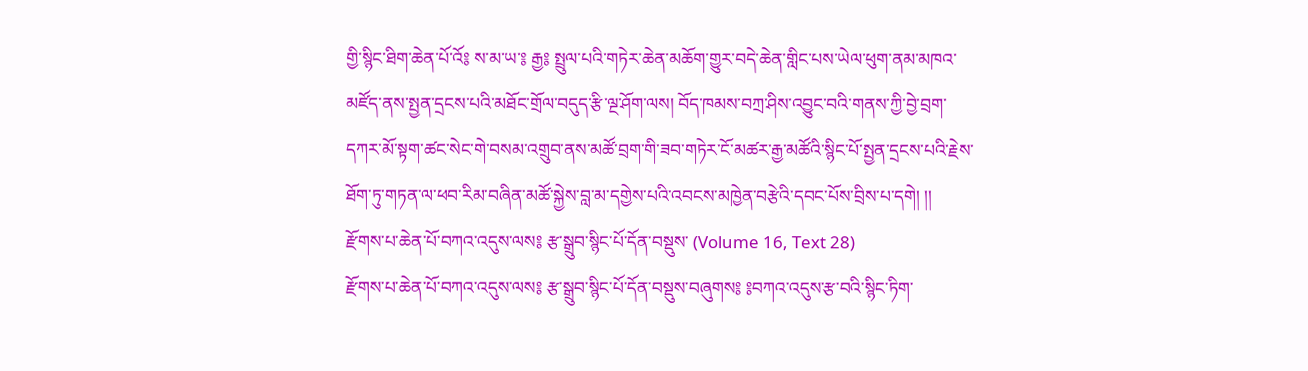གྱི་སྙིང་ཐིག་ཆེན་པོ་འོ༔ ས་མ་ཡ་༔ རྒྱ༔ སྤྲུལ་པའི་གཏེར་ཆེན་མཆོག་གྱུར་བདེ་ཆེན་གླིང་པས་ཡེལ་ཕུག་ནམ་མཁའ་མཛོད་ནས་སྤྱན་དྲངས་པའི་མཐོང་གྲོལ་བདུད་རྩི་ལྔ་ཤོག་ལས། བོད་ཁམས་བཀྲ་ཤིས་འབྱུང་བའི་གནས་ཀྱི་བྱེ་བྲག་དཀར་མོ་སྟག་ཚང་སེང་གེ་བསམ་འགྲུབ་ནས་མཚོ་བྲག་གི་ཟབ་གཏེར་ངོ་མཚར་རྒྱ་མཚོའི་སྙིང་པོ་སྤྱན་དྲངས་པའི་རྗེས་ཐོག་ཏུ་གཏན་ལ་ཕབ་རིམ་བཞིན་མཚོ་སྐྱེས་བླ་མ་དགྱེས་པའི་འབངས་མཁྱེན་བརྩེའི་དབང་པོས་བྲིས་པ་དགེ། །།
རྫོགས་པ་ཆེན་པོ་བཀའ་འདུས་ལས༔ རྩ་སྒྲུབ་སྙིང་པོ་དོན་བསྡུས་ (Volume 16, Text 28)
རྫོགས་པ་ཆེན་པོ་བཀའ་འདུས་ལས༔ རྩ་སྒྲུབ་སྙིང་པོ་དོན་བསྡུས་བཞུགས༔ ༔བཀའ་འདུས་རྩ་བའི་སྙིང་ཏིག་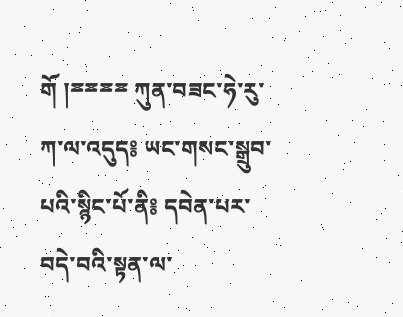གོ །ྈྈྈྈ ཀུན་བཟང་ཧེ་རུ་ཀ་ལ་འདུད༔ ཡང་གསང་སྒྲུབ་པའི་སྙིང་པོ་ནི༔ དབེན་པར་བདེ་བའི་སྟན་ལ་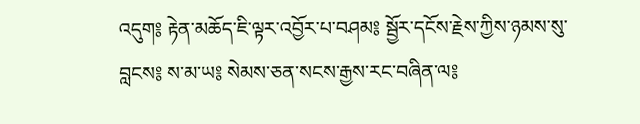འདུག༔ རྟེན་མཆོད་ཇི་ལྟར་འབྱོར་པ་བཤམ༔ སྦྱོར་དངོས་རྗེས་ཀྱིས་ཉམས་སུ་བླངས༔ ས་མ་ཡ༔ སེམས་ཅན་སངས་རྒྱས་རང་བཞིན་ལ༔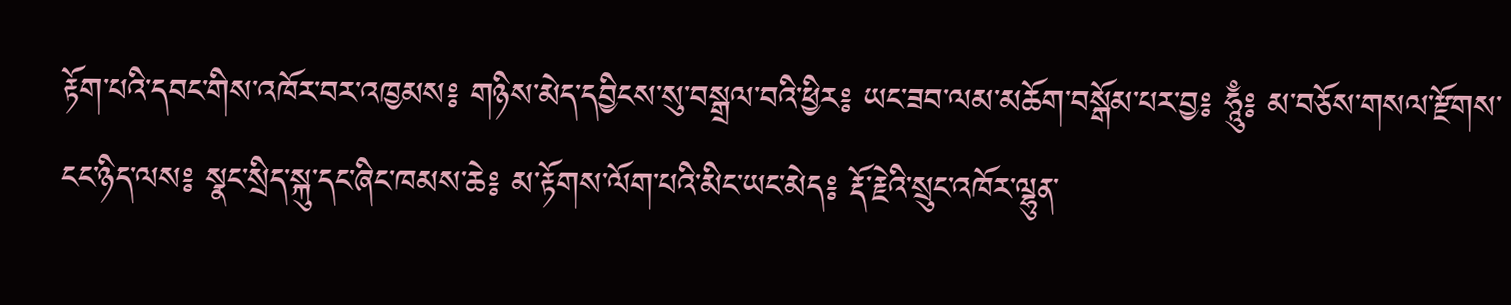རྟོག་པའི་དབང་གིས་འཁོར་བར་འཁྱམས༔ གཉིས་མེད་དབྱིངས་སུ་བསྒྲལ་བའི་ཕྱིར༔ ཡང་ཟབ་ལམ་མཆོག་བསྒོམ་པར་བྱ༔ ཧཱུྃ༔ མ་བཅོས་གསལ་རྫོགས་ངང་ཉིད་ལས༔ སྣང་སྲིད་སྐུ་དང་ཞིང་ཁམས་ཆེ༔ མ་རྟོགས་ལོག་པའི་མིང་ཡང་མེད༔ རྡོ་རྗེའི་སྲུང་འཁོར་ལྷུན་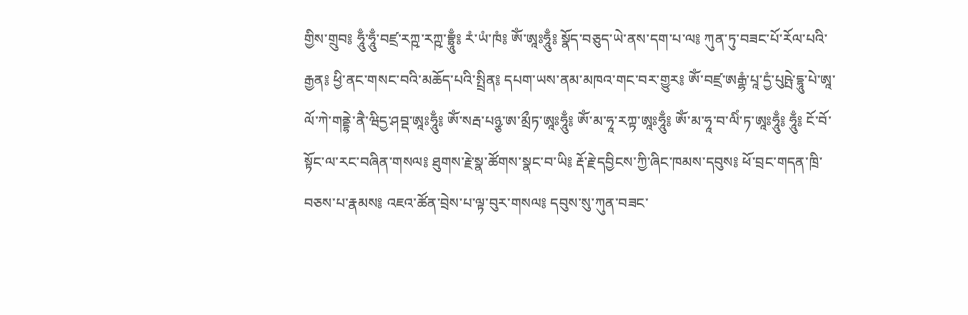གྱིས་གྲུབ༔ ཧཱུྃ་ཧཱུྃ་བཛྲ་རཀྵ་རཀྵ་བྷྲཱུྃ༔ རཾ་ཡཾ་ཁཾ༔ ཨོཾ་ཨཱཿཧཱུྃ༔ སྣོད་བཅུད་ཡེ་ནས་དག་པ་ལ༔ ཀུན་ཏུ་བཟང་པོ་རོལ་པའི་རྒྱན༔ ཕྱི་ནང་གསང་བའི་མཆོད་པའི་སྤྲིན༔ དཔག་ཡས་ནམ་མཁའ་གང་བར་གྱུར༔ ཨོཾ་བཛྲ་ཨརྒྷཾ་པཱ་དྱཾ་པུཥྤེ་དྷཱུ་པེ་ཨཱ་ལོ་ཀེ་གནྡྷེ་ནཻ་ཝིདྱ་ཤབྡ་ཨཱཿཧཱུྃ༔ ཨོཾ་སརྦ་པཉྩ་ཨ་མྲྀཏ་ཨཱཿཧཱུྃ༔ ཨོཾ་མ་ཧཱ་རཀྟ་ཨཱཿཧཱུྃ༔ ཨོཾ་མ་ཧཱ་བ་ལིཾ་ཏ་ཨཱཿཧཱུྃ༔ ཧཱུྃ༔ ངོ་བོ་སྟོང་ལ་རང་བཞིན་གསལ༔ ཐུགས་རྗེ་སྣ་ཚོགས་སྣང་བ་ཡི༔ རྡོ་རྗེ་དབྱིངས་ཀྱི་ཞིང་ཁམས་དབུས༔ ཕོ་བྲང་གདན་ཁྲི་བཅས་པ་རྣམས༔ འཇའ་ཚོན་བྲེས་པ་ལྟ་བུར་གསལ༔ དབུས་སུ་ཀུན་བཟང་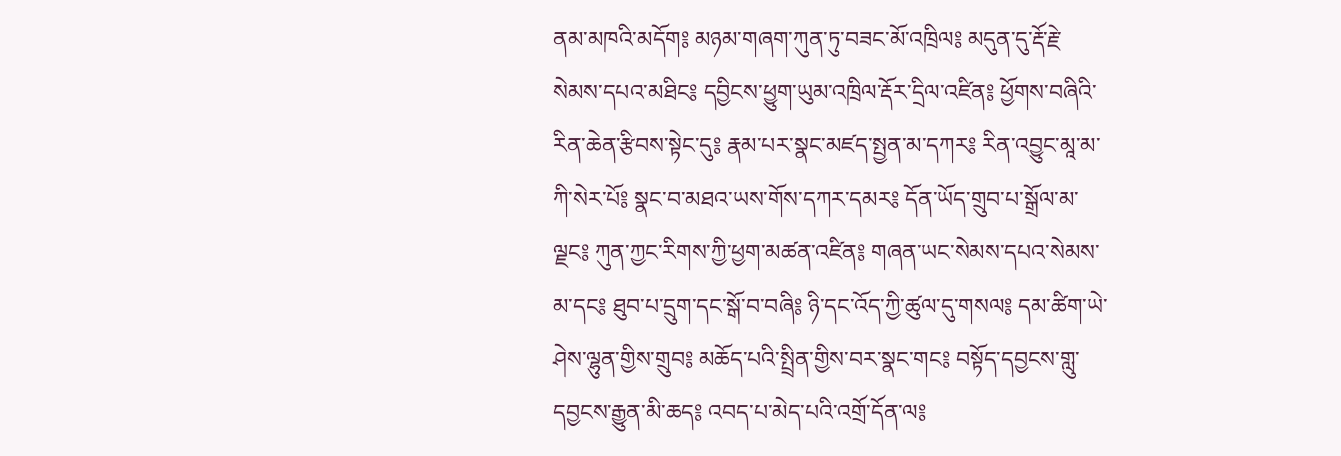ནམ་མཁའི་མདོག༔ མཉམ་གཞག་ཀུན་ཏུ་བཟང་མོ་འཁྲིལ༔ མདུན་དུ་རྡོ་རྗེ་སེམས་དཔའ་མཐིང༔ དབྱིངས་ཕྱུག་ཡུམ་འཁྲིལ་རྡོར་དྲིལ་འཛིན༔ ཕྱོགས་བཞིའི་རིན་ཆེན་རྩིབས་སྟེང་དུ༔ རྣམ་པར་སྣང་མཛད་སྤྱན་མ་དཀར༔ རིན་འབྱུང་མཱ་མ་ཀི་སེར་པོ༔ སྣང་བ་མཐའ་ཡས་གོས་དཀར་དམར༔ དོན་ཡོད་གྲུབ་པ་སྒྲོལ་མ་ལྗང༔ ཀུན་ཀྱང་རིགས་ཀྱི་ཕྱག་མཚན་འཛིན༔ གཞན་ཡང་སེམས་དཔའ་སེམས་མ་དང༔ ཐུབ་པ་དྲུག་དང་སྒོ་བ་བཞི༔ ཉི་དང་འོད་ཀྱི་ཚུལ་དུ་གསལ༔ དམ་ཚིག་ཡེ་ཤེས་ལྷུན་གྱིས་གྲུབ༔ མཆོད་པའི་སྤྲིན་གྱིས་བར་སྣང་གང༔ བསྟོད་དབྱངས་གླུ་དབྱངས་རྒྱུན་མི་ཆད༔ འབད་པ་མེད་པའི་འགྲོ་དོན་ལ༔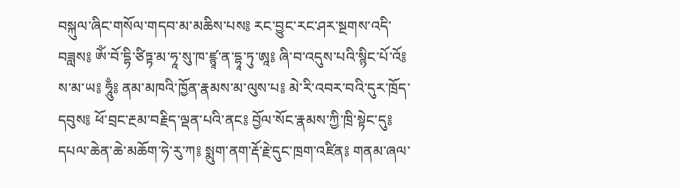བསྐུལ་ཞིང་གསོལ་གདབ་མ་མཆིས་པས༔ རང་བྱུང་རང་ཤར་སྔགས་འདི་བཟླས༔ ཨོཾ་བོ་དྷི་ཙིཏྟ་མ་ཧཱ་སུ་ཁ་ཛྙཱ་ན་དྷཱ་ཏུ་ཨཱ༔ ཞི་བ་འདུས་པའི་སྙིང་པོ་འོ༔ ས་མ་ཡ༔ ཧཱུྃ༔ ནམ་མཁའི་ཁྱོན་རྣམས་མ་ལུས་པ༔ མེ་རི་འབར་བའི་དུར་ཁྲོད་དབུས༔ ཕོ་བྲང་རྔམ་བརྗིད་ལྡན་པའི་ནང༔ བྱོལ་སོང་རྣམས་ཀྱི་ཁྲི་སྟེང་དུ༔ དཔལ་ཆེན་ཆེ་མཆོག་ཧེ་རུ་ཀ༔ སྨུག་ནག་རྡོ་རྗེ་དུང་ཁྲག་འཛིན༔ གནམ་ཞལ་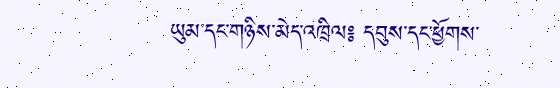ཡུམ་དང་གཉིས་མེད་འཁྲིལ༔ དབུས་དང་ཕྱོགས་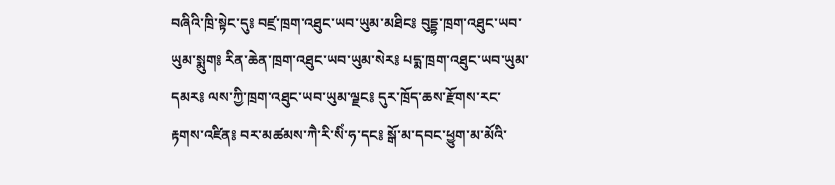བཞིའི་ཁྲི་སྟེང་དུ༔ བཛྲ་ཁྲག་འཐུང་ཡབ་ཡུམ་མཐིང༔ བུདྡྷ་ཁྲག་འཐུང་ཡབ་ཡུམ་སྨུག༔ རིན་ཆེན་ཁྲག་འཐུང་ཡབ་ཡུམ་སེར༔ པདྨ་ཁྲག་འཐུང་ཡབ་ཡུམ་དམར༔ ལས་ཀྱི་ཁྲག་འཐུང་ཡབ་ཡུམ་ལྗང༔ དུར་ཁྲོད་ཆས་རྫོགས་རང་རྟགས་འཛིན༔ བར་མཚམས་ཀཻ་རི་སིཾ་ཧ་དང༔ སྒོ་མ་དབང་ཕྱུག་མ་མོའི་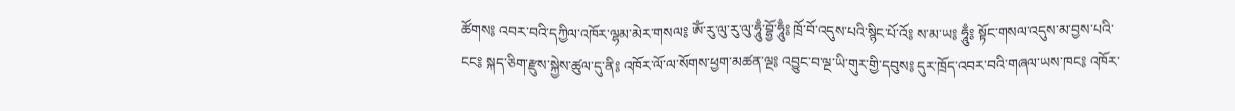ཚོགས༔ འབར་བའི་དཀྱིལ་འཁོར་ལྷམ་མེར་གསལ༔ ཨོཾ་རུ་ལུ་རུ་ལུ་ཧཱུྃ་བྷྱོ་ཧཱུྃ༔ ཁྲོ་བོ་འདུས་པའི་སྙིང་པོ་འོ༔ ས་མ་ཡ༔ ཧཱུྃ༔ སྟོང་གསལ་འདུས་མ་བྱས་པའི་ངང༔ སྐད་ཅིག་རྫུས་སྐྱེས་ཚུལ་དུ་ནི༔ འཁོར་ལོ་ལ་སོགས་ཕྱག་མཚན་ལྔ༔ འབྱུང་བ་ལྔ་ཡི་གུར་གྱི་དབུས༔ དུར་ཁྲོད་འབར་བའི་གཞལ་ཡས་ཁང༔ འཁོར་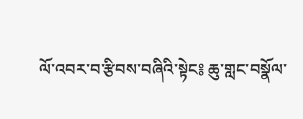ལོ་འབར་བ་རྩིབས་བཞིའི་སྟེང༔ ཆུ་གླང་བསྣོལ་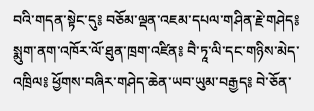བའི་གདན་སྟེང་དུ༔ བཅོམ་ལྡན་འཇམ་དཔལ་གཤིན་རྗེ་གཤེད༔ སྨུག་ནག་འཁོར་ལོ་ཐུན་ཁྲག་འཛིན༔ བཻ་ཏཱ་ལི་དང་གཉིས་མེད་འཁྲིལ༔ ཕྱོགས་བཞིར་གཤེད་ཆེན་ཡབ་ཡུམ་བརྒྱད༔ བེ་ཅོན་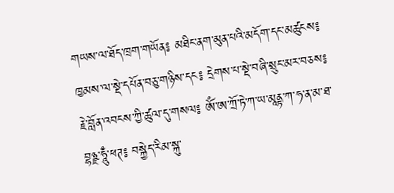གཡས་ལ་ཐོད་ཁྲག་གཡོན༔ མཐིང་ནག་མུན་པའི་མདོག་དང་མཚུངས༔ ཁྱམས་ལ་སྡེ་དཔོན་བཅུ་གཉིས་དང༔ དྲེགས་པ་སྡེ་བཞི་སྲུང་མར་བཅས༔ རྗེ་བློན་འབངས་ཀྱི་ཚུལ་དུ་གསལ༔ ཨོཾ་ཨ་ཀྲོ་ཏེ་ཀ་ཡ་མཱནྟ་ཀ་ཧ་ན་མ་ཐ་བྷཉྫ་ཧཱུྃ་ཕཊ༔ བསྐྱེད་རིམ་སྐུ་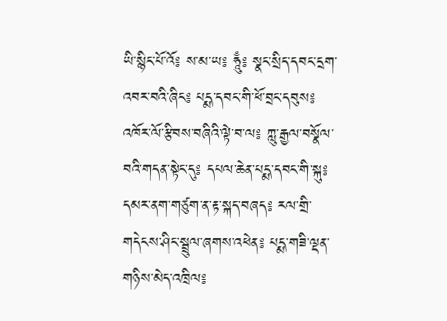ཡི་སྙིང་པོ་འོ༔ ས་མ་ཡ༔ ཧཱུྃ༔ སྣང་སྲིད་དབང་དྲག་འབར་བའི་ཞིང༔ པདྨ་དབང་གི་ཕོ་བྲང་དབུས༔ འཁོར་ལོ་རྩིབས་བཞིའི་ལྟེ་བ་ལ༔ ཀླུ་རྒྱལ་བསྣོལ་བའི་གདན་སྟེང་དུ༔ དཔལ་ཆེན་པདྨ་དབང་གི་སྐུ༔ དམར་ནག་གཙུག་ན་རྟ་སྐད་བཞད༔ རལ་གྲི་གདེངས་ཤིང་སྦྲུལ་ཞགས་འཕེན༔ པདྨ་གཟི་ལྡན་གཉིས་མེད་འཁྲིལ༔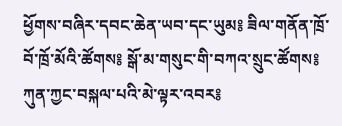ཕྱོགས་བཞིར་དབང་ཆེན་ཡབ་དང་ཡུམ༔ ཟིལ་གནོན་ཁྲོ་བོ་ཁྲོ་མོའི་ཚོགས༔ སྒོ་མ་གསུང་གི་བཀའ་སྲུང་ཚོགས༔ ཀུན་ཀྱང་བསྐལ་པའི་མེ་ལྟར་འབར༔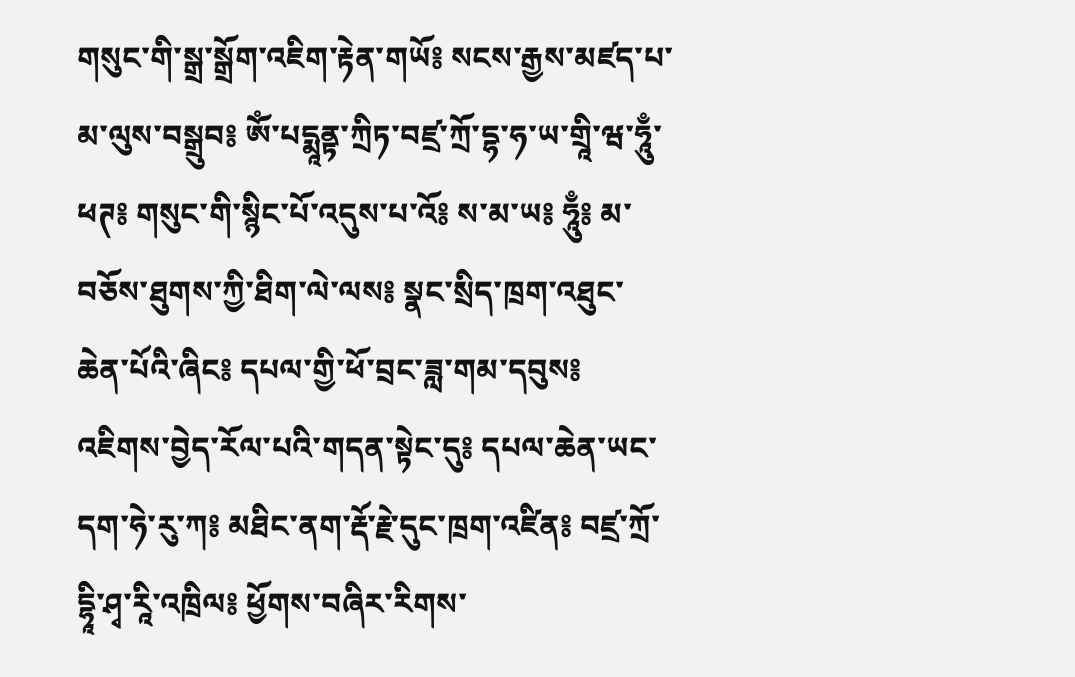གསུང་གི་སྒྲ་སྒྲོག་འཇིག་རྟེན་གཡོ༔ སངས་རྒྱས་མཛད་པ་མ་ལུས་བསྒྲུབ༔ ཨོཾ་པདྨཱནྟ་ཀྲིཏ་བཛྲ་ཀྲོ་དྷ་ཧ་ཡ་གྲཱི་ཝ་ཧཱུྃ་ཕཊ༔ གསུང་གི་སྙིང་པོ་འདུས་པ་འོ༔ ས་མ་ཡ༔ ཧཱུྃ༔ མ་བཅོས་ཐུགས་ཀྱི་ཐིག་ལེ་ལས༔ སྣང་སྲིད་ཁྲག་འཐུང་ཆེན་པོའི་ཞིང༔ དཔལ་གྱི་ཕོ་བྲང་ཟླ་གམ་དབུས༔ འཇིགས་བྱེད་རོལ་པའི་གདན་སྟེང་དུ༔ དཔལ་ཆེན་ཡང་དག་ཧེ་རུ་ཀ༔ མཐིང་ནག་རྡོ་རྗེ་དུང་ཁྲག་འཛིན༔ བཛྲ་ཀྲོ་དྷཱི་ཤྭ་རཱི་འཁྲིལ༔ ཕྱོགས་བཞིར་རིགས་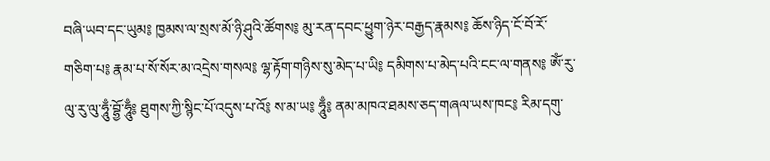བཞི་ཡབ་དང་ཡུམ༔ ཁྱམས་ལ་སྲས་མོ་ཉི་ཤུའི་ཚོགས༔ མུ་རན་དབང་ཕྱུག་ཉེར་བརྒྱད་རྣམས༔ ཆོས་ཉིད་ངོ་བོ་རོ་གཅིག་པ༔ རྣམ་པ་སོ་སོར་མ་འདྲེས་གསལ༔ ལྷ་རྟོག་གཉིས་སུ་མེད་པ་ཡི༔ དམིགས་པ་མེད་པའི་ངང་ལ་གནས༔ ཨོཾ་རུ་ལུ་རུ་ལུ་ཧཱུྃ་བྷྱོ་ཧཱུྃ༔ ཐུགས་ཀྱི་སྙིང་པོ་འདུས་པ་འོ༔ ས་མ་ཡ༔ ཧཱུྃ༔ ནམ་མཁའ་ཐམས་ཅད་གཞལ་ཡས་ཁང༔ རིམ་དགུ་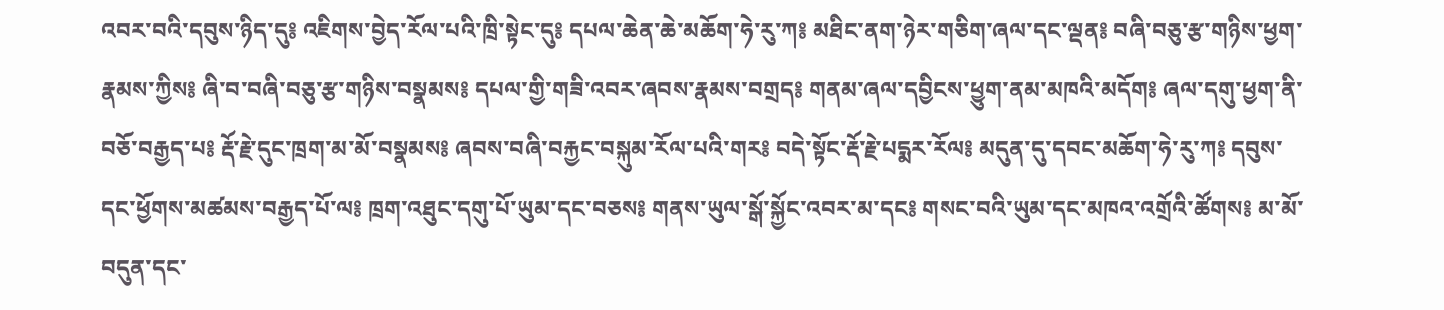འབར་བའི་དབུས་ཉིད་དུ༔ འཇིགས་བྱེད་རོལ་པའི་ཁྲི་སྟེང་དུ༔ དཔལ་ཆེན་ཆེ་མཆོག་ཧེ་རུ་ཀ༔ མཐིང་ནག་ཉེར་གཅིག་ཞལ་དང་ལྡན༔ བཞི་བཅུ་རྩ་གཉིས་ཕྱག་རྣམས་ཀྱིས༔ ཞི་བ་བཞི་བཅུ་རྩ་གཉིས་བསྣམས༔ དཔལ་གྱི་གཟི་འབར་ཞབས་རྣམས་བགྲད༔ གནམ་ཞལ་དབྱིངས་ཕྱུག་ནམ་མཁའི་མདོག༔ ཞལ་དགུ་ཕྱག་ནི་བཅོ་བརྒྱད་པ༔ རྡོ་རྗེ་དུང་ཁྲག་མ་མོ་བསྣམས༔ ཞབས་བཞི་བརྐྱང་བསྐུམ་རོལ་པའི་གར༔ བདེ་སྟོང་རྡོ་རྗེ་པདྨར་རོལ༔ མདུན་དུ་དབང་མཆོག་ཧེ་རུ་ཀ༔ དབུས་དང་ཕྱོགས་མཚམས་བརྒྱད་པོ་ལ༔ ཁྲག་འཐུང་དགུ་པོ་ཡུམ་དང་བཅས༔ གནས་ཡུལ་སྒོ་སྐྱོང་འབར་མ་དང༔ གསང་བའི་ཡུམ་དང་མཁའ་འགྲོའི་ཚོགས༔ མ་མོ་བདུན་དང་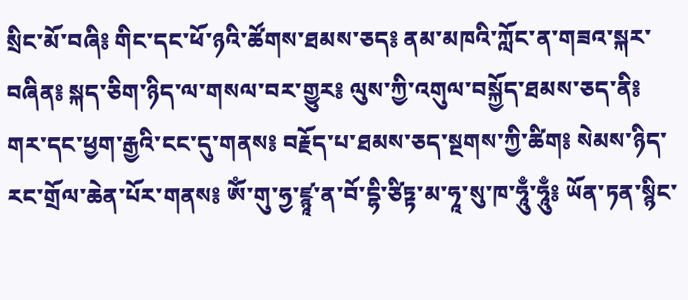སྲིང་མོ་བཞི༔ གིང་དང་ཕོ་ཉའི་ཚོགས་ཐམས་ཅད༔ ནམ་མཁའི་ཀློང་ན་གཟའ་སྐར་བཞིན༔ སྐད་ཅིག་ཉིད་ལ་གསལ་བར་གྱུར༔ ལུས་ཀྱི་འགུལ་བསྐྱོད་ཐམས་ཅད་ནི༔ གར་དང་ཕྱག་རྒྱའི་ངང་དུ་གནས༔ བརྗོད་པ་ཐམས་ཅད་སྔགས་ཀྱི་ཚིག༔ སེམས་ཉིད་རང་གྲོལ་ཆེན་པོར་གནས༔ ཨོཾ་གུ་ཧྱ་ཛྙཱ་ན་བོ་དྷི་ཙིཏྟ་མ་ཧཱ་སུ་ཁ་ཧཱུྃ་ཧཱུྃ༔ ཡོན་ཏན་སྙིང་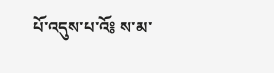པོ་འདུས་པ་འོ༔ ས་མ་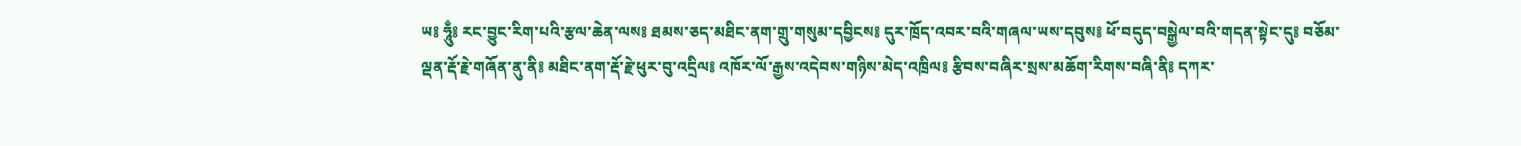ཡ༔ ཧཱུྃ༔ རང་བྱུང་རིག་པའི་རྩལ་ཆེན་ལས༔ ཐམས་ཅད་མཐིང་ནག་གྲུ་གསུམ་དབྱིངས༔ དུར་ཁྲོད་འབར་བའི་གཞལ་ཡས་དབུས༔ ཕོ་བདུད་བསྒྱེལ་བའི་གདན་སྟེང་དུ༔ བཅོམ་ལྡན་རྡོ་རྗེ་གཞོན་ནུ་ནི༔ མཐིང་ནག་རྡོ་རྗེ་ཕུར་བུ་འདྲིལ༔ འཁོར་ལོ་རྒྱས་འདེབས་གཉིས་མེད་འཁྲིལ༔ རྩིབས་བཞིར་སྲས་མཆོག་རིགས་བཞི་ནི༔ དཀར་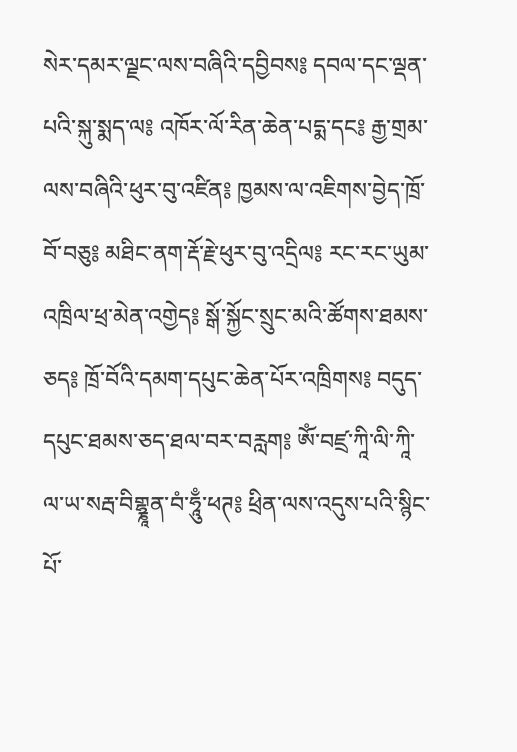སེར་དམར་ལྗང་ལས་བཞིའི་དབྱིབས༔ དབལ་དང་ལྡན་པའི་སྐུ་སྨད་ལ༔ འཁོར་ལོ་རིན་ཆེན་པདྨ་དང༔ རྒྱ་གྲམ་ལས་བཞིའི་ཕུར་བུ་འཛིན༔ ཁྱམས་ལ་འཇིགས་བྱེད་ཁྲོ་བོ་བཅུ༔ མཐིང་ནག་རྡོ་རྗེ་ཕུར་བུ་འདྲིལ༔ རང་རང་ཡུམ་འཁྲིལ་ཕྲ་མེན་འགྱེད༔ སྒོ་སྐྱོང་སྲུང་མའི་ཚོགས་ཐམས་ཅད༔ ཁྲོ་བོའི་དམག་དཔུང་ཆེན་པོར་འཁྲིགས༔ བདུད་དཔུང་ཐམས་ཅད་ཐལ་བར་བརླག༔ ཨོཾ་བཛྲ་ཀཱི་ལི་ཀཱི་ལ་ཡ་སརྦ་བིགྷྣཱན་བཾ་ཧཱུྃ་ཕཊ༔ ཕྲིན་ལས་འདུས་པའི་སྙིང་པོ་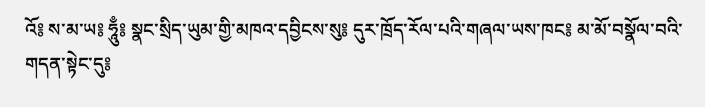འོ༔ ས་མ་ཡ༔ ཧཱུྃ༔ སྣང་སྲིད་ཡུམ་གྱི་མཁའ་དབྱིངས་སུ༔ དུར་ཁྲོད་རོལ་པའི་གཞལ་ཡས་ཁང༔ མ་མོ་བསྣོལ་བའི་གདན་སྟེང་དུ༔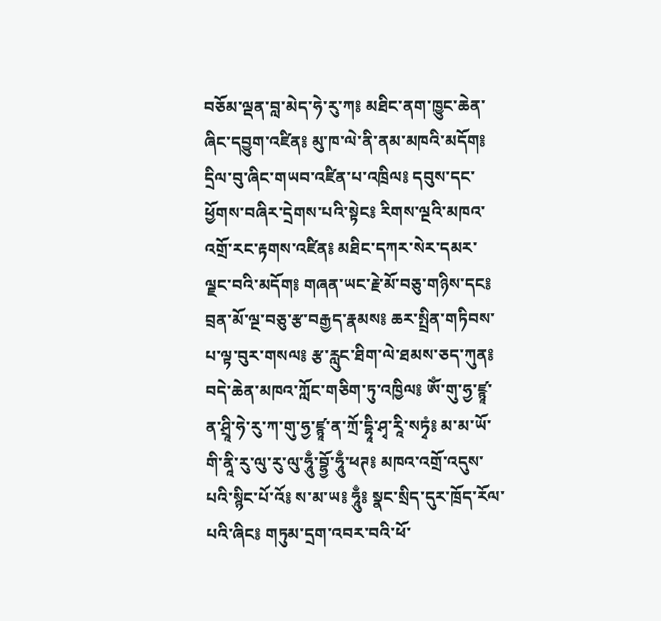བཅོམ་ལྡན་བླ་མེད་ཧེ་རུ་ཀ༔ མཐིང་ནག་ཁྱུང་ཆེན་ཞིང་དབྱུག་འཛིན༔ མུ་ཁ་ལེ་ནི་ནམ་མཁའི་མདོག༔ དྲིལ་བུ་ཞིང་གཡབ་འཛིན་པ་འཁྲིལ༔ དབུས་དང་ཕྱོགས་བཞིར་དྲེགས་པའི་སྟེང༔ རིགས་ལྔའི་མཁའ་འགྲོ་རང་རྟགས་འཛིན༔ མཐིང་དཀར་སེར་དམར་ལྗང་བའི་མདོག༔ གཞན་ཡང་རྗེ་མོ་བཅུ་གཉིས་དང༔ བྲན་མོ་ལྔ་བཅུ་རྩ་བརྒྱད་རྣམས༔ ཆར་སྤྲིན་གཏིབས་པ་ལྟ་བུར་གསལ༔ རྩ་རླུང་ཐིག་ལེ་ཐམས་ཅད་ཀུན༔ བདེ་ཆེན་མཁའ་ཀློང་གཅིག་ཏུ་འཁྱིལ༔ ཨོཾ་གུ་ཧྱ་ཛྙཱ་ན་ཤྲཱི་ཧེ་རུ་ཀ་གུ་ཧྱ་ཛྙཱ་ན་ཀྲོ་དྷཱི་ཤྭ་རཱི་སཏྭཾ༔ མ་མ་ཡོ་གི་ནཱི་རུ་ལུ་རུ་ལུ་ཧཱུྃ་བྷྱོ་ཧཱུྃ་ཕཊ༔ མཁའ་འགྲོ་འདུས་པའི་སྙིང་པོ་འོ༔ ས་མ་ཡ༔ ཧཱུྃ༔ སྣང་སྲིད་དུར་ཁྲོད་རོལ་པའི་ཞིང༔ གཏུམ་དྲག་འབར་བའི་ཕོ་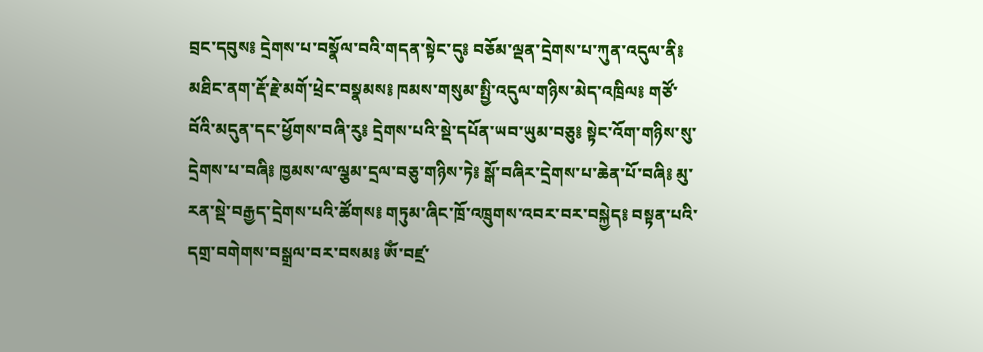བྲང་དབུས༔ དྲེགས་པ་བསྣོལ་བའི་གདན་སྟེང་དུ༔ བཅོམ་ལྡན་དྲེགས་པ་ཀུན་འདུལ་ནི༔ མཐིང་ནག་རྡོ་རྗེ་མགོ་ཕྲེང་བསྣམས༔ ཁམས་གསུམ་སྤྱི་འདུལ་གཉིས་མེད་འཁྲིལ༔ གཙོ་བོའི་མདུན་དང་ཕྱོགས་བཞི་རུ༔ དྲེགས་པའི་སྡེ་དཔོན་ཡབ་ཡུམ་བཅུ༔ སྟེང་འོག་གཉིས་སུ་དྲེགས་པ་བཞི༔ ཁྱམས་ལ་ལྕམ་དྲལ་བཅུ་གཉིས་ཏེ༔ སྒོ་བཞིར་དྲེགས་པ་ཆེན་པོ་བཞི༔ མུ་རན་སྡེ་བརྒྱད་དྲེགས་པའི་ཚོགས༔ གཏུམ་ཞིང་ཁྲོ་འཁྲུགས་འབར་བར་བསྐྱེད༔ བསྟན་པའི་དགྲ་བགེགས་བསྒྲལ་བར་བསམ༔ ཨོཾ་བཛྲ་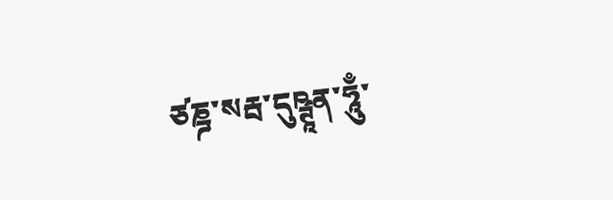ཙཎྜ་སརྦ་དུཥྚཱན་ཧཱུྃ་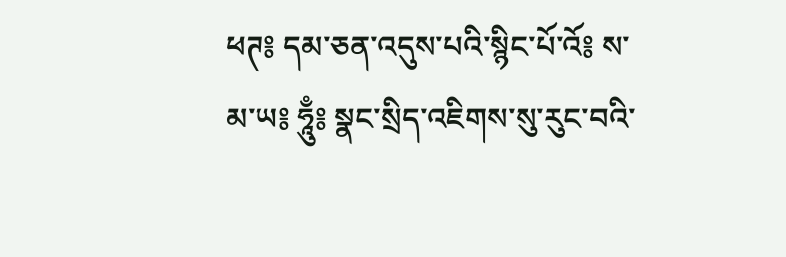ཕཊ༔ དམ་ཅན་འདུས་པའི་སྙིང་པོ་འོ༔ ས་མ་ཡ༔ ཧཱུྃ༔ སྣང་སྲིད་འཇིགས་སུ་རུང་བའི་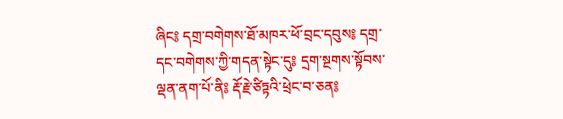ཞིང༔ དགྲ་བགེགས་ཐོ་མཁར་ཕོ་བྲང་དབུས༔ དགྲ་དང་བགེགས་ཀྱི་གདན་སྟེང་དུ༔ དྲག་སྔགས་སྟོབས་ལྡན་ནག་པོ་ནི༔ རྡོ་རྗེ་ཙིཏྟའི་ཕྲེང་བ་ཅན༔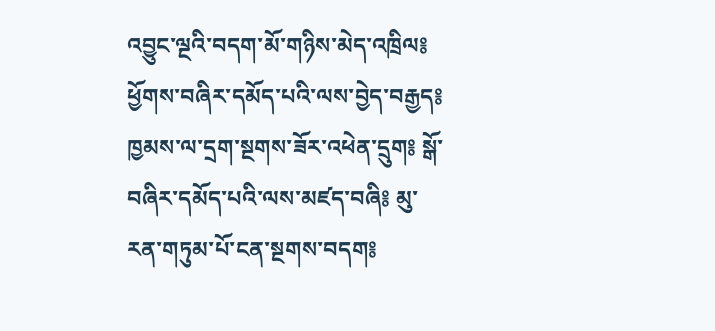འབྱུང་ལྔའི་བདག་མོ་གཉིས་མེད་འཁྲིལ༔ ཕྱོགས་བཞིར་དམོད་པའི་ལས་བྱེད་བརྒྱད༔ ཁྱམས་ལ་དྲག་སྔགས་ཟོར་འཕེན་དྲུག༔ སྒོ་བཞིར་དམོད་པའི་ལས་མཛད་བཞི༔ མུ་རན་གཏུམ་པོ་ངན་སྔགས་བདག༔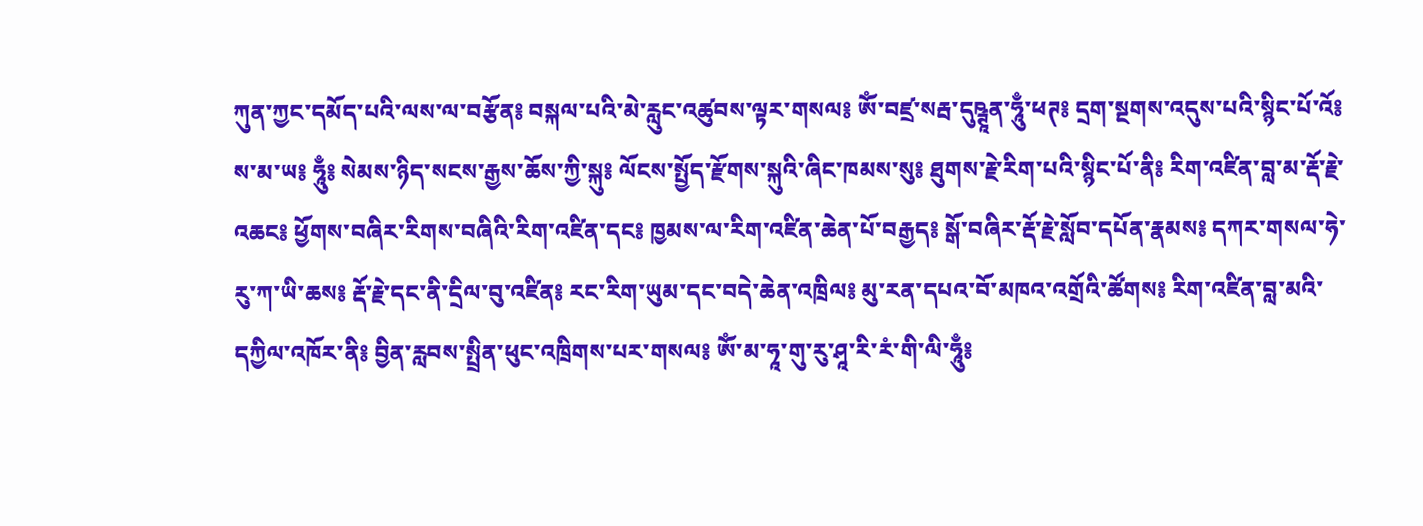ཀུན་ཀྱང་དམོད་པའི་ལས་ལ་བརྩོན༔ བསྐལ་པའི་མེ་རླུང་འཚུབས་ལྟར་གསལ༔ ཨོཾ་བཛྲ་སརྦ་དུཥྚཱན་ཧཱུྃ་ཕཊ༔ དྲག་སྔགས་འདུས་པའི་སྙིང་པོ་འོ༔ ས་མ་ཡ༔ ཧཱུྃ༔ སེམས་ཉིད་སངས་རྒྱས་ཆོས་ཀྱི་སྐུ༔ ལོངས་སྤྱོད་རྫོགས་སྐུའི་ཞིང་ཁམས་སུ༔ ཐུགས་རྗེ་རིག་པའི་སྙིང་པོ་ནི༔ རིག་འཛིན་བླ་མ་རྡོ་རྗེ་འཆང༔ ཕྱོགས་བཞིར་རིགས་བཞིའི་རིག་འཛིན་དང༔ ཁྱམས་ལ་རིག་འཛིན་ཆེན་པོ་བརྒྱད༔ སྒོ་བཞིར་རྡོ་རྗེ་སློབ་དཔོན་རྣམས༔ དཀར་གསལ་ཧེ་རུ་ཀ་ཡི་ཆས༔ རྡོ་རྗེ་དང་ནི་དྲིལ་བུ་འཛིན༔ རང་རིག་ཡུམ་དང་བདེ་ཆེན་འཁྲིལ༔ མུ་རན་དཔའ་བོ་མཁའ་འགྲོའི་ཚོགས༔ རིག་འཛིན་བླ་མའི་དཀྱིལ་འཁོར་ནི༔ བྱིན་རླབས་སྤྲིན་ཕུང་འཁྲིགས་པར་གསལ༔ ཨོཾ་མ་ཧཱ་གུ་རུ་ཤཱ་རི་རཾ་གི་ལི་ཧཱུྃ༔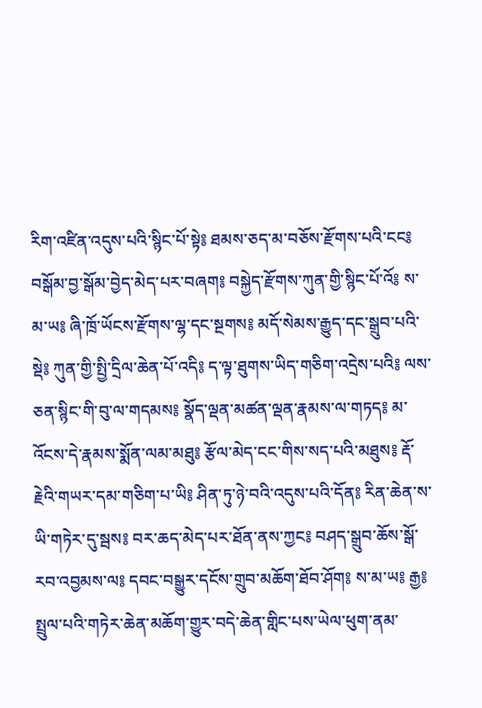རིག་འཛིན་འདུས་པའི་སྙིང་པོ་སྟེ༔ ཐམས་ཅད་མ་བཅོས་རྫོགས་པའི་ངང༔ བསྒོམ་བྱ་སྒོམ་བྱེད་མེད་པར་བཞག༔ བསྐྱེད་རྫོགས་ཀུན་གྱི་སྙིང་པོ་འོ༔ ས་མ་ཡ༔ ཞི་ཁྲོ་ཡོངས་རྫོགས་ལྷ་དང་སྔགས༔ མདོ་སེམས་རྒྱུད་དང་སྒྲུབ་པའི་སྡེ༔ ཀུན་གྱི་སྤྱི་དྲིལ་ཆེན་པོ་འདི༔ ད་ལྟ་ཐུགས་ཡིད་གཅིག་འདྲེས་པའི༔ ལས་ཅན་སྙིང་གི་བུ་ལ་གདམས༔ སྣོད་ལྡན་མཚན་ལྡན་རྣམས་ལ་གཏད༔ མ་འོངས་དེ་རྣམས་སྨོན་ལམ་མཐུ༔ རྩོལ་མེད་ངང་གིས་སད་པའི་མཐུས༔ རྡོ་རྗེའི་གཡར་དམ་གཅིག་པ་ཡི༔ ཤིན་ཏུ་ཉེ་བའི་འདུས་པའི་དོན༔ རིན་ཆེན་ས་ཡི་གཏེར་དུ་སྦས༔ བར་ཆད་མེད་པར་ཐོན་ནས་ཀྱང༔ བཤད་སྒྲུབ་ཆོས་སྒོ་རབ་འབྱམས་ལ༔ དབང་བསྒྱུར་དངོས་གྲུབ་མཆོག་ཐོབ་ཤོག༔ ས་མ་ཡ༔ རྒྱ༔ སྤྲུལ་པའི་གཏེར་ཆེན་མཆོག་གྱུར་བདེ་ཆེན་གླིང་པས་ཡེལ་ཕུག་ནམ་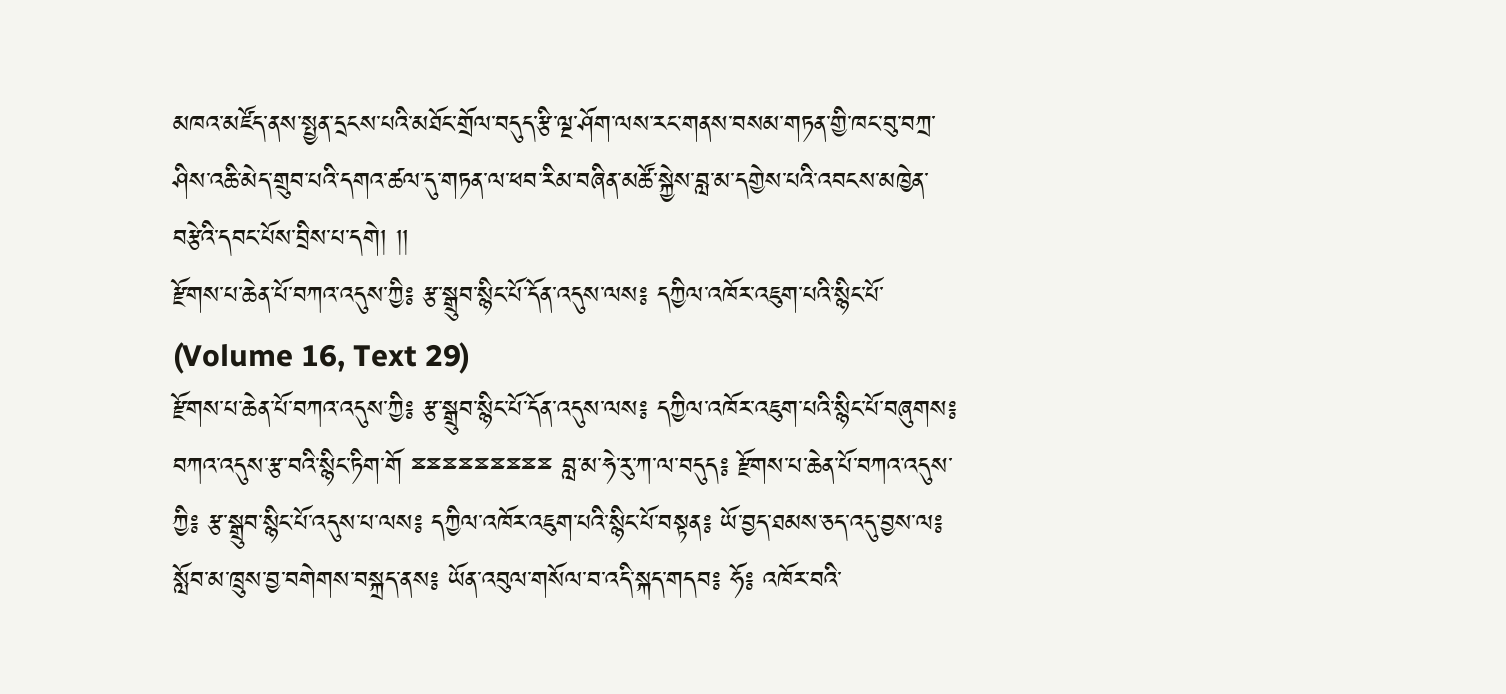མཁའ་མཛོད་ནས་སྤྱན་དྲངས་པའི་མཐོང་གྲོལ་བདུད་རྩི་ལྔ་ཤོག་ལས་རང་གནས་བསམ་གཏན་གྱི་ཁང་བུ་བཀྲ་ཤིས་འཆི་མེད་གྲུབ་པའི་དགའ་ཚལ་དུ་གཏན་ལ་ཕབ་རིམ་བཞིན་མཚོ་སྐྱེས་བླ་མ་དགྱེས་པའི་འབངས་མཁྱེན་བརྩེའི་དབང་པོས་བྲིས་པ་དགེ། །།
རྫོགས་པ་ཆེན་པོ་བཀའ་འདུས་ཀྱི༔ རྩ་སྒྲུབ་སྙིང་པོ་དོན་འདུས་ལས༔ དཀྱིལ་འཁོར་འཇུག་པའི་སྙིང་པོ་ (Volume 16, Text 29)
རྫོགས་པ་ཆེན་པོ་བཀའ་འདུས་ཀྱི༔ རྩ་སྒྲུབ་སྙིང་པོ་དོན་འདུས་ལས༔ དཀྱིལ་འཁོར་འཇུག་པའི་སྙིང་པོ་བཞུགས༔ བཀའ་འདུས་རྩ་བའི་སྙིང་ཏིག་གོ ྈྈྈྈྈྈྈྈྈ བླ་མ་ཧེ་རུ་ཀ་ལ་བདུད༔ རྫོགས་པ་ཆེན་པོ་བཀའ་འདུས་ཀྱི༔ རྩ་སྒྲུབ་སྙིང་པོ་འདུས་པ་ལས༔ དཀྱིལ་འཁོར་འཇུག་པའི་སྙིང་པོ་བསྟན༔ ཡོ་བྱད་ཐམས་ཅད་འདུ་བྱས་ལ༔ སློབ་མ་ཁྲུས་བྱ་བགེགས་བསྐྲད་ནས༔ ཡོན་འབུལ་གསོལ་བ་འདི་སྐད་གདབ༔ ཧོ༔ འཁོར་བའི་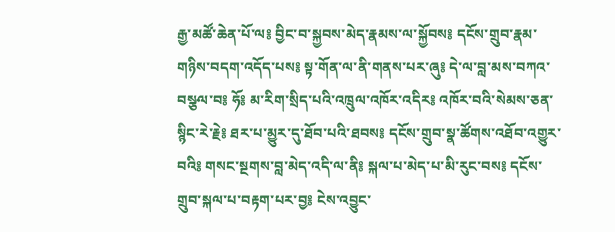རྒྱ་མཚོ་ཆེན་པོ་ལ༔ བྱིང་བ་སྐྱབས་མེད་རྣམས་ལ་སྐྱོབས༔ དངོས་གྲུབ་རྣམ་གཉིས་བདག་འདོད་པས༔ སྟ་གོན་ལ་ནི་གནས་པར་ཞུ༔ དེ་ལ་བླ་མས་བཀའ་བསྩལ་བ༔ ཧོ༔ མ་རིག་སྲིད་པའི་འཁྲུལ་འཁོར་འདིར༔ འཁོར་བའི་སེམས་ཅན་སྙིང་རེ་རྗེ༔ ཐར་པ་མྱུར་དུ་ཐོབ་པའི་ཐབས༔ དངོས་གྲུབ་སྣ་ཚོགས་འཐོབ་འགྱུར་བའི༔ གསང་སྔགས་བླ་མེད་འདི་ལ་ནི༔ སྐལ་པ་མེད་པ་མི་རུང་བས༔ དངོས་གྲུབ་སྐལ་པ་བརྟག་པར་བྱ༔ ངེས་འབྱུང་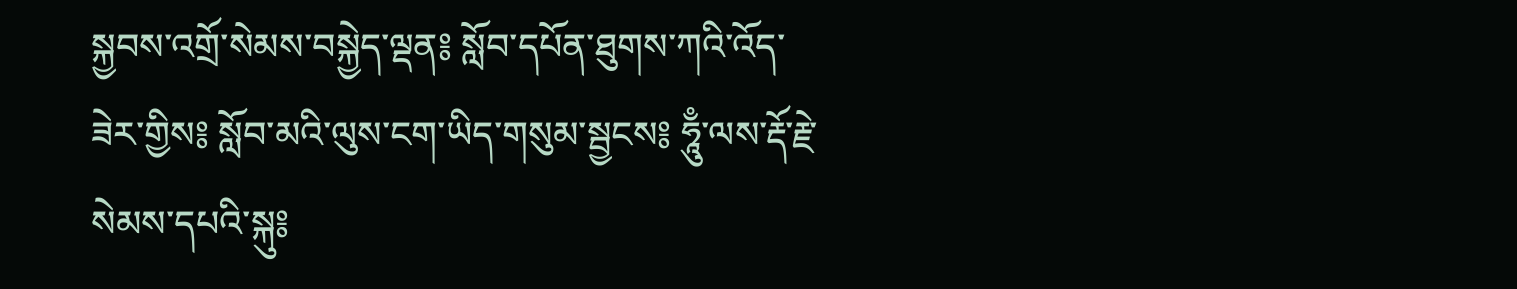སྐྱབས་འགྲོ་སེམས་བསྐྱེད་ལྡན༔ སློབ་དཔོན་ཐུགས་ཀའི་འོད་ཟེར་གྱིས༔ སློབ་མའི་ལུས་ངག་ཡིད་གསུམ་སྦྱངས༔ ཧཱུྃ་ལས་རྡོ་རྗེ་སེམས་དཔའི་སྐུ༔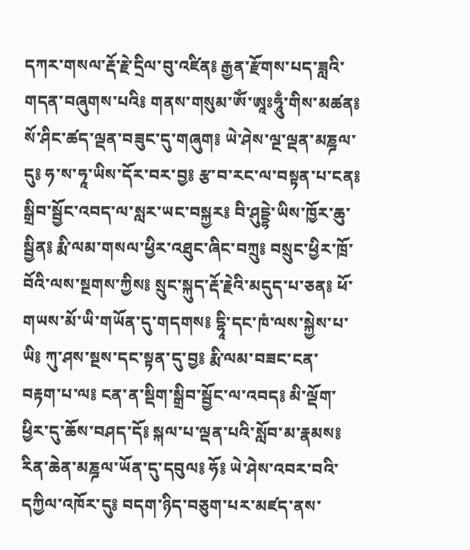དཀར་གསལ་རྡོ་རྗེ་དྲིལ་བུ་འཛིན༔ རྒྱན་རྫོགས་པད་ཟླའི་གདན་བཞུགས་པའི༔ གནས་གསུམ་ཨོཾ་ཨཱཿཧཱུྃ་གིས་མཚན༔ སོ་ཤིང་ཚད་ལྡན་བཟུང་དུ་གཞུག༔ ཡེ་ཤེས་ལྔ་ལྡན་མཎྜལ་དུ༔ ཧ་ས་ཧཱ་ཡིས་དོར་བར་བྱ༔ རྩ་བ་རང་ལ་བསྟན་པ་ངན༔ སྒྲིབ་སྦྱོང་འབད་ལ་སླར་ཡང་བསྐྱར༔ བི་ཤུདྡྷེ་ཡིས་ཁྱོར་ཆུ་སྦྱིན༔ རྨི་ལམ་གསལ་ཕྱིར་འཐུང་ཞིང་བཀྲུ༔ བསྲུང་ཕྱིར་ཁྲོ་བོའི་ལས་སྔགས་ཀྱིས༔ སྲུང་སྐུད་རྡོ་རྗེའི་མདུད་པ་ཅན༔ ཕོ་གཡས་མོ་ཡི་གཡོན་དུ་གདགས༔ དྷཱི་དང་ཁཾ་ལས་སྐྱེས་པ་ཡི༔ ཀུ་ཤས་སྔས་དང་སྟན་དུ་བྱ༔ རྨི་ལམ་བཟང་ངན་བརྟག་པ་ལ༔ ངན་ན་སྡིག་སྒྲིབ་སྦྱོང་ལ་འབད༔ མི་ལྡོག་ཕྱིར་དུ་ཆོས་བཤད་དོ༔ སྐལ་པ་ལྡན་པའི་སློབ་མ་རྣམས༔ རིན་ཆེན་མཎྜལ་ཡོན་དུ་དབུལ༔ ཧོ༔ ཡེ་ཤེས་འབར་བའི་དཀྱིལ་འཁོར་དུ༔ བདག་ཉིད་བཅུག་པར་མཛད་ནས་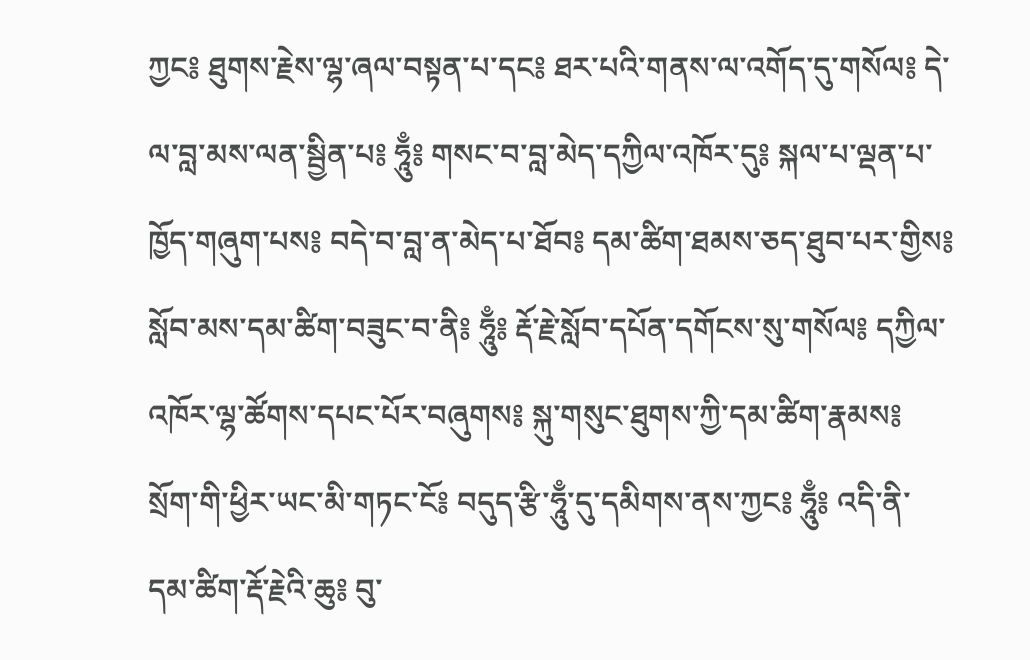ཀྱང༔ ཐུགས་རྗེས་ལྷ་ཞལ་བསྟན་པ་དང༔ ཐར་པའི་གནས་ལ་འགོད་དུ་གསོལ༔ དེ་ལ་བླ་མས་ལན་སྦྱིན་པ༔ ཧཱུྃ༔ གསང་བ་བླ་མེད་དཀྱིལ་འཁོར་དུ༔ སྐལ་པ་ལྡན་པ་ཁྱོད་གཞུག་པས༔ བདེ་བ་བླ་ན་མེད་པ་ཐོབ༔ དམ་ཚིག་ཐམས་ཅད་ཐུབ་པར་གྱིས༔ སློབ་མས་དམ་ཚིག་བཟུང་བ་ནི༔ ཧཱུྃ༔ རྡོ་རྗེ་སློབ་དཔོན་དགོངས་སུ་གསོལ༔ དཀྱིལ་འཁོར་ལྷ་ཚོགས་དཔང་པོར་བཞུགས༔ སྐུ་གསུང་ཐུགས་ཀྱི་དམ་ཚིག་རྣམས༔ སྲོག་གི་ཕྱིར་ཡང་མི་གཏང་ངོ༔ བདུད་རྩི་ཧཱུྃ་དུ་དམིགས་ནས་ཀྱང༔ ཧཱུྃ༔ འདི་ནི་དམ་ཚིག་རྡོ་རྗེའི་ཆུ༔ བུ་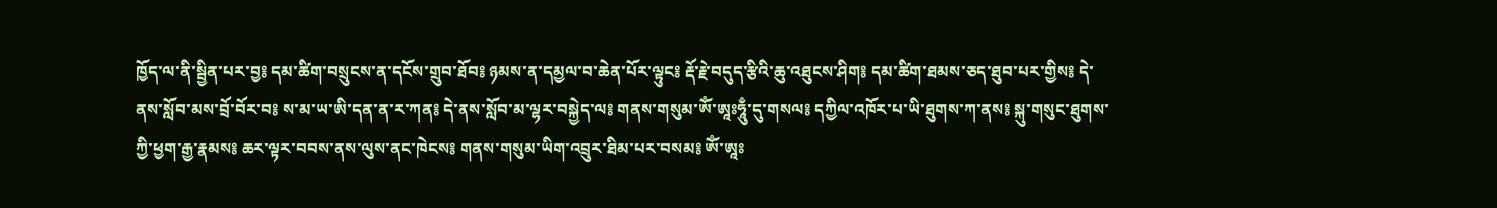ཁྱོད་ལ་ནི་སྦྱིན་པར་བྱ༔ དམ་ཚིག་བསྲུངས་ན་དངོས་གྲུབ་ཐོབ༔ ཉམས་ན་དམྱལ་བ་ཆེན་པོར་ལྟུང༔ རྡོ་རྗེ་བདུད་རྩིའི་ཆུ་འཐུངས་ཤིག༔ དམ་ཚིག་ཐམས་ཅད་ཐུབ་པར་གྱིས༔ དེ་ནས་སློབ་མས་བྲོ་བོར་བ༔ ས་མ་ཡ་ཨི་དན་ན་ར་ཀན༔ དེ་ནས་སློབ་མ་ལྷར་བསྐྱེད་ལ༔ གནས་གསུམ་ཨོཾ་ཨཱཿཧཱུྃ་དུ་གསལ༔ དཀྱིལ་འཁོར་པ་ཡི་ཐུགས་ཀ་ནས༔ སྐུ་གསུང་ཐུགས་ཀྱི་ཕྱག་རྒྱ་རྣམས༔ ཆར་ལྟར་བབས་ནས་ལུས་ནང་ཁེངས༔ གནས་གསུམ་ཡིག་འབྲུར་ཐིམ་པར་བསམ༔ ཨོཾ་ཨཱཿ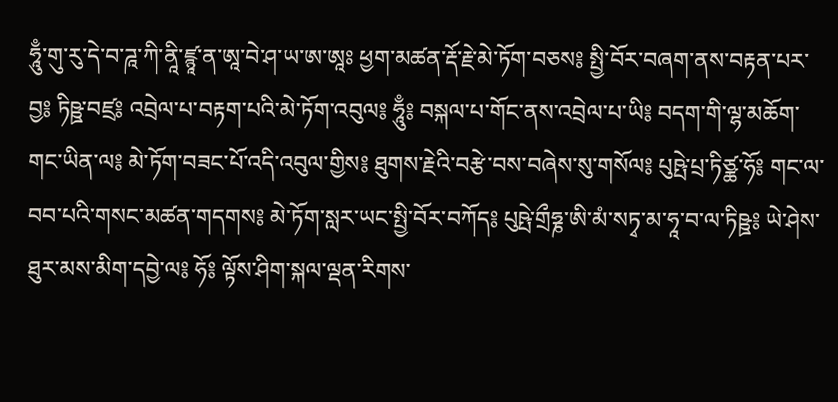ཧཱུྃ་གུ་རུ་དེ་བ་ཌཱ་ཀི་ནཱི་ཛྙཱ་ན་ཨཱ་བེ་ཤ་ཡ་ཨ་ཨཱཿ ཕྱག་མཚན་རྡོ་རྗེ་མེ་ཏོག་བཅས༔ སྤྱི་བོར་བཞག་ནས་བརྟན་པར་བྱ༔ ཏིཥྛ་བཛྲ༔ འབྲེལ་པ་བརྟག་པའི་མེ་ཏོག་འབུལ༔ ཧཱུྃ༔ བསྐལ་པ་གོང་ནས་འབྲེལ་པ་ཡི༔ བདག་གི་ལྷ་མཆོག་གང་ཡིན་ལ༔ མེ་ཏོག་བཟང་པོ་འདི་འབུལ་གྱིས༔ ཐུགས་རྗེའི་བརྩེ་བས་བཞེས་སུ་གསོལ༔ པུཥྤེ་པྲ་ཏིཙྪ་ཧོ༔ གང་ལ་བབ་པའི་གསང་མཚན་གདགས༔ མེ་ཏོག་སླར་ཡང་སྤྱི་བོར་བཀོད༔ པུཥྤེ་གྲྀཧྞ་ཨི་མཾ་སཏྭ་མ་ཧཱ་བ་ལ་ཏིཥྛ༔ ཡེ་ཤེས་ཐུར་མས་མིག་དབྱེ་ལ༔ ཧོ༔ ལྟོས་ཤིག་སྐལ་ལྡན་རིགས་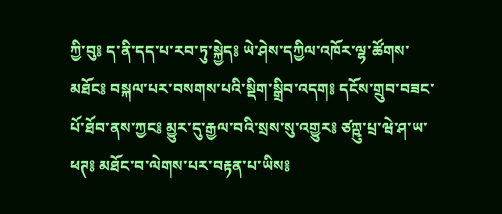ཀྱི་བུ༔ ད་ནི་དད་པ་རབ་ཏུ་སྐྱེད༔ ཡེ་ཤེས་དཀྱིལ་འཁོར་ལྷ་ཚོགས་མཐོང༔ བསྐལ་པར་བསགས་པའི་སྡིག་སྒྲིབ་འདག༔ དངོས་གྲུབ་བཟང་པོ་ཐོབ་ནས་ཀྱང༔ མྱུར་དུ་རྒྱལ་བའི་སྲས་སུ་འགྱུར༔ ཙཀྵུ་པྲ་ཝེ་ཤ་ཡ་ཕཊ༔ མཐོང་བ་ལེགས་པར་བརྟན་པ་ཡིས༔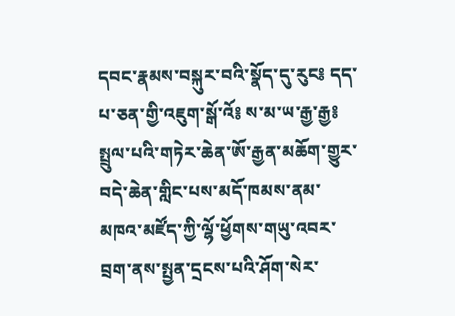དབང་རྣམས་བསྐུར་བའི་སྣོད་དུ་རུང༔ དད་པ་ཅན་གྱི་འཇུག་སྒོ་འོ༔ ས་མ་ཡ་རྒྱ་རྒྱ༔ སྤྲུལ་པའི་གཏེར་ཆེན་ཨོ་རྒྱན་མཆོག་གྱུར་བདེ་ཆེན་གླིང་པས་མདོ་ཁམས་ནམ་མཁའ་མཛོད་ཀྱི་ལྷོ་ཕྱོགས་གཡུ་འབར་བྲག་ནས་སྤྱན་དྲངས་པའི་ཤོག་སེར་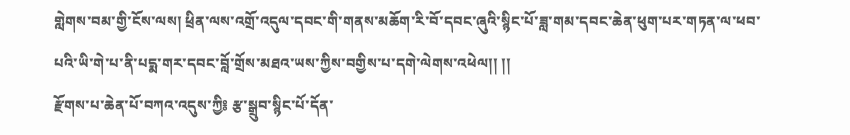གླེགས་བམ་གྱི་ངོས་ལས། ཕྲིན་ལས་འགྲོ་འདུལ་དབང་གི་གནས་མཆོག་རི་བོ་དབང་ཞུའི་སྙིང་པོ་ཟླ་གམ་དབང་ཆེན་ཕུག་པར་གཏན་ལ་ཕབ་པའི་ཡི་གེ་པ་ནི་པདྨ་གར་དབང་བློ་གྲོས་མཐའ་ཡས་ཀྱིས་བགྱིས་པ་དགེ་ལེགས་འཕེལ།། །།
རྫོགས་པ་ཆེན་པོ་བཀའ་འདུས་ཀྱི༔ རྩ་སྒྲུབ་སྙིང་པོ་དོན་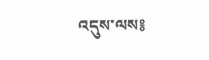འདུས་ལས༔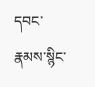དབང་རྣམས་སྙིང་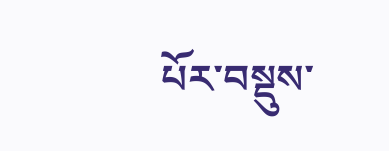པོར་བསྡུས་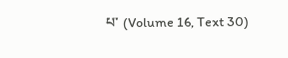པ་ (Volume 16, Text 30)